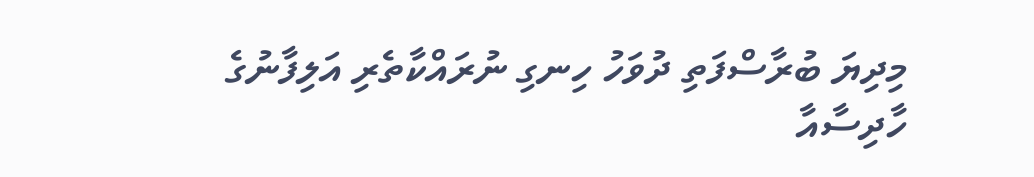މިދިޔަ ބުރާސްފަތި ދުވަހު ހިނގި ނުރައްކާތެރި އަލިފާނުގެ ހާދިސާއާ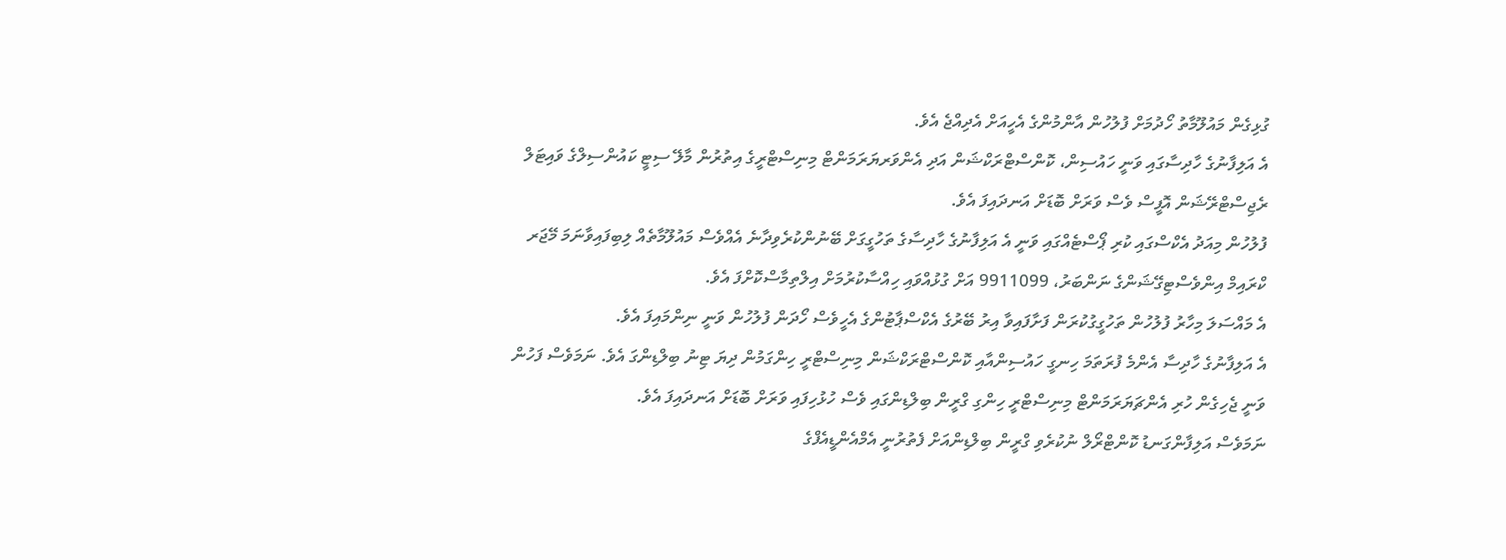ގުޅިގެން މައުލޫމާތު ހޯދުމަށް ފުލުހުން އާންމުންގެ އެހީއަށް އެދިއްޖެ އެވެ.
އެ އަލިފާނުގެ ހާދިސާގައި ވަނީ ހައުސިން، ކޮންސްޓްރަކްޝަން އަދި އެންވަރޔަރަމަންޓް މިނިސްޓްރީގެ އިތުރުން މާލޭ ސިޓީ ކައުންސިލްގެ ވައިޓަލް ރެޖިސްޓްރޭޝަން އޮފީސް ވެސް ވަރަށް ބޮޑަށް އަނދައިފަ އެވެ.
ފުލުހުން މިއަދު އެކްސްގައި ކުރި ޕޯސްޓެއްގައި ވަނީ އެ އަލިފާނުގެ ހާދިސާގެ ތަހުގީގަށް ބޭނުންކުރެވިދާނެ އެއްވެސް މައުލޫމާތެއް ލިބިފައިވާނަމަ މޭޖަރ ކްރައިމް އިންވެސްޓިގޭޝަންގެ ނަންބަރު، 9911099 އަށް ގުޅުއްވައި ހިއްސާކުރުމަށް އިލްތިމާސްކޮށްފަ އެވެ.
އެ މައްސަލަ މިހާރު ފުލުހުން ތަހުގީގުކުރަން ފަށާފައިވާ އިރު ބޭރުގެ އެކްސްޕާޓުންގެ އެހީވެސް ހޯދަން ފުލުހުން ވަނީ ނިންމައިފަ އެވެ.
އެ އަލިފާނުގެ ހާދިސާ އެންމެ ފުރަތަމަ ހިނގީ ހައުސިންއާއި ކޮންސްޓްރަކްޝަން މިނިސްޓްރީ ހިންގަމުން ދިޔަ ޓިނު ބިލްޑިންގަ އެވެ. ނަމަވެސް ފަހުން ވަނީ ޖެހިގެން ހުރި އެންޗަޔަރަމަންޓް މިނިސްޓްރީ ހިންގި ގްރީން ބިލްޑިންގައި ވެސް ހުޅުހިފައި ވަރަށް ބޮޑަށް އަނދައިފަ އެވެ.
ނަމަވެސް އަލިފާންގަނޑު ކޮންޓްރޯލް ނުކުރެވި ގްރީން ބިލްޑިންއަށް ފެތުރުނީ އެމްއެންޑީއެފްގެ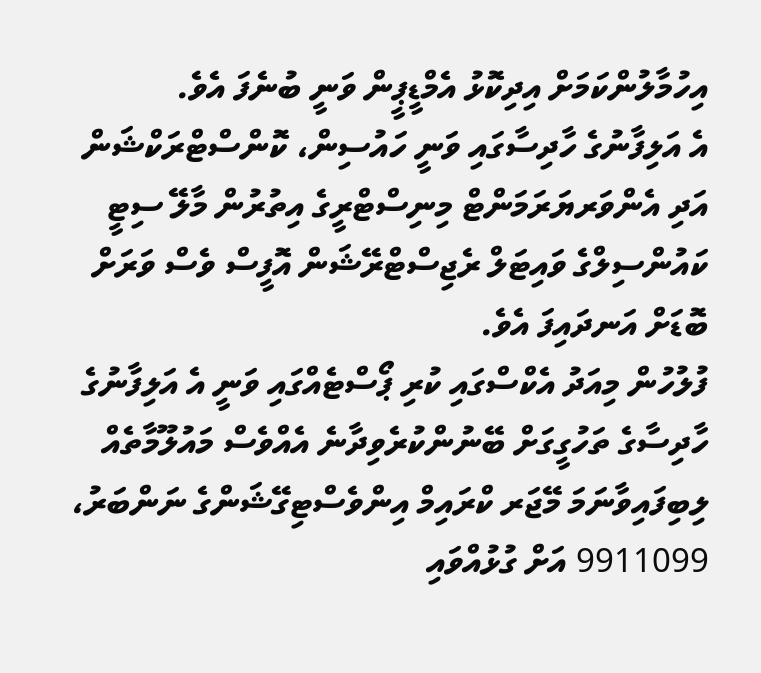އިހުމާލުންކަމަށް އިދިކޮޅު އެމްޑީޕީން ވަނީ ބުނެފަ އެވެ.
އެ އަލިފާނުގެ ހާދިސާގައި ވަނީ ހައުސިން، ކޮންސްޓްރަކްޝަން އަދި އެންވަރޔަރަމަންޓް މިނިސްޓްރީގެ އިތުރުން މާލޭ ސިޓީ ކައުންސިލްގެ ވައިޓަލް ރެޖިސްޓްރޭޝަން އޮފީސް ވެސް ވަރަށް ބޮޑަށް އަނދައިފަ އެވެ.
ފުލުހުން މިއަދު އެކްސްގައި ކުރި ޕޯސްޓެއްގައި ވަނީ އެ އަލިފާނުގެ ހާދިސާގެ ތަހުގީގަށް ބޭނުންކުރެވިދާނެ އެއްވެސް މައުލޫމާތެއް ލިބިފައިވާނަމަ މޭޖަރ ކްރައިމް އިންވެސްޓިގޭޝަންގެ ނަންބަރު، 9911099 އަށް ގުޅުއްވައި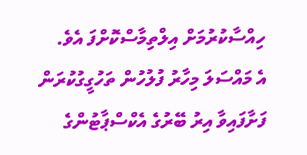ހިއްސާކުރުމަށް އިލްތިމާސްކޮށްފަ އެވެ.
އެ މައްސަލަ މިހާރު ފުލުހުން ތަހުގީގުކުރަން ފަށާފައިވާ އިރު ބޭރުގެ އެކްސްޕާޓުންގެ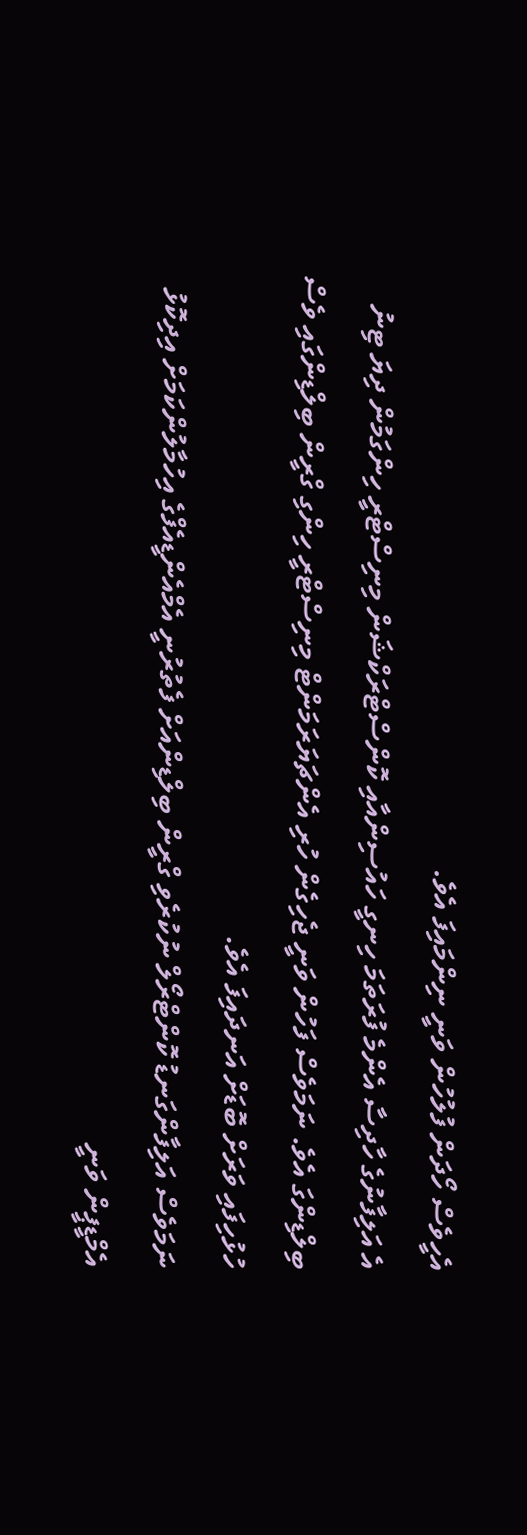އެހީވެސް ހޯދަން ފުލުހުން ވަނީ ނިންމައިފަ އެވެ.
އެ އަލިފާނުގެ ހާދިސާ އެންމެ ފުރަތަމަ ހިނގީ ހައުސިންއާއި ކޮންސްޓްރަކްޝަން މިނިސްޓްރީ ހިންގަމުން ދިޔަ ޓިނު ބިލްޑިންގަ އެވެ. ނަމަވެސް ފަހުން ވަނީ ޖެހިގެން ހުރި އެންޗަޔަރަމަންޓް މިނިސްޓްރީ ހިންގި ގްރީން ބިލްޑިންގައި ވެސް ހުޅުހިފައި ވަރަށް ބޮޑަށް އަނދައިފަ އެވެ.
ނަމަވެސް އަލިފާންގަނޑު ކޮންޓްރޯލް ނުކުރެވި ގްރީން ބިލްޑިންއަށް ފެތުރުނީ އެމްއެންޑީއެފްގެ އިހުމާލުންކަމަށް އިދިކޮޅު އެމްޑީޕީން ވަނީ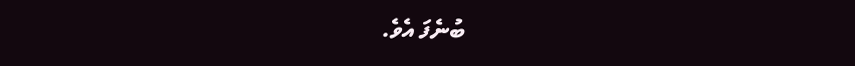ބުނެފަ އެވެ.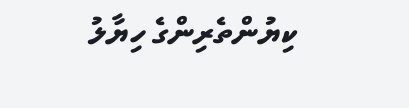ކިޔުންތެރިންގެ ހިޔާލު